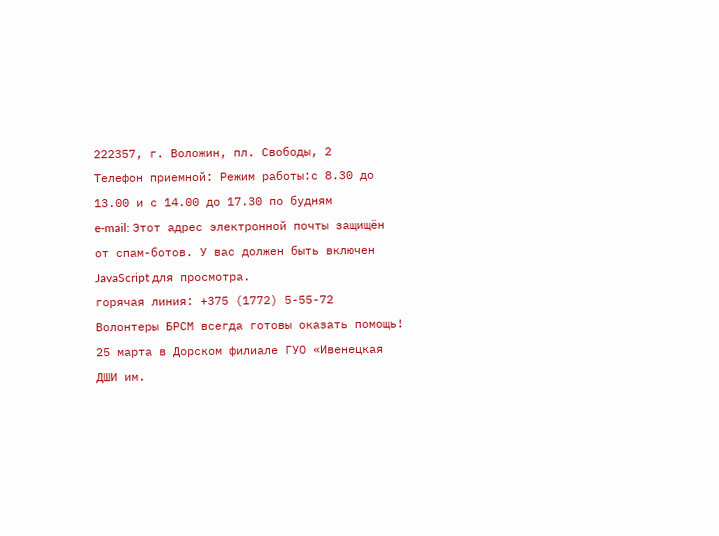222357, г. Воложин, пл. Свободы, 2
Телефон приемной: Режим работы:с 8.30 до 13.00 и с 14.00 до 17.30 по будням
e-mail: Этот адрес электронной почты защищён от спам-ботов. У вас должен быть включен JavaScript для просмотра.
горячая линия: +375 (1772) 5-55-72
Волонтеры БРСМ всегда готовы оказать помощь!
25 марта в Дорском филиале ГУО «Ивенецкая ДШИ им.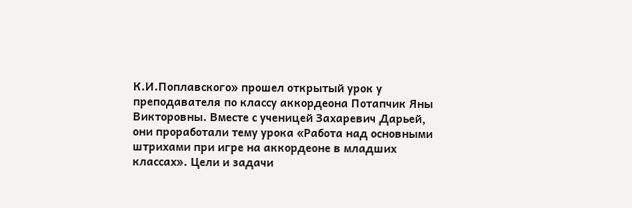К.И.Поплавского» прошел открытый урок у преподавателя по классу аккордеона Потапчик Яны Викторовны. Вместе с ученицей Захаревич Дарьей, они проработали тему урока «Работа над основными штрихами при игре на аккордеоне в младших классах». Цели и задачи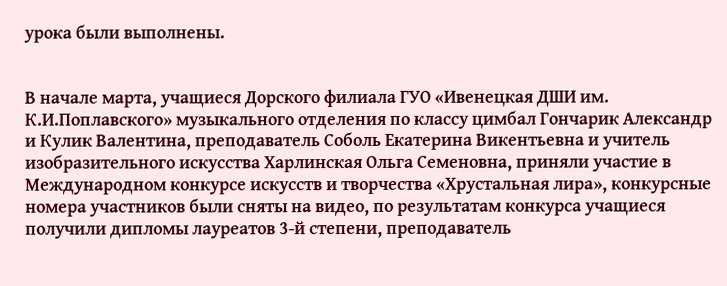урока были выполнены.


В начале марта, учащиеся Дорского филиала ГУО «Ивенецкая ДШИ им. К.И.Поплавского» музыкального отделения по классу цимбал Гончарик Александр и Кулик Валентина, преподаватель Соболь Екатерина Викентьевна и учитель изобразительного искусства Харлинская Ольга Семеновна, приняли участие в Международном конкурсе искусств и творчества «Хрустальная лира», конкурсные номера участников были сняты на видео, по результатам конкурса учащиеся получили дипломы лауреатов 3-й степени, преподаватель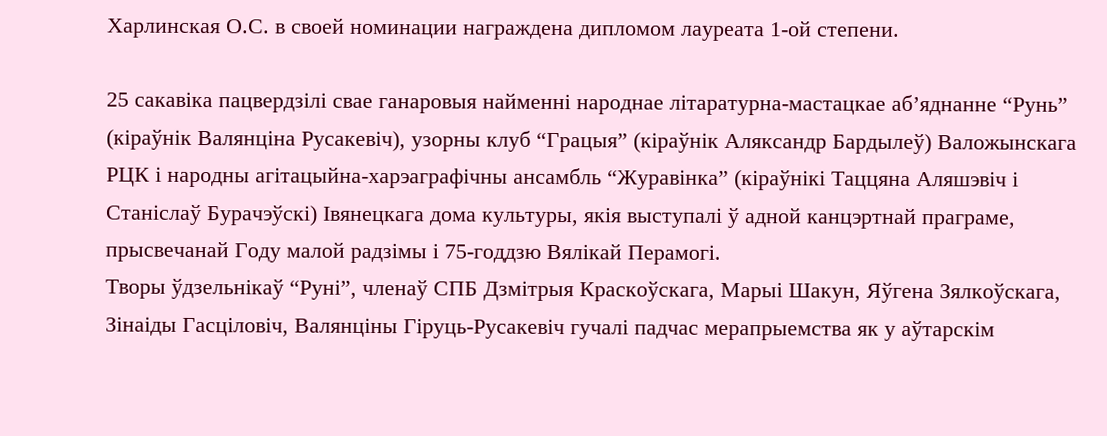Харлинская О.С. в своей номинации награждена дипломом лауреата 1-ой степени.

25 сакавіка пацвердзілі свае ганаровыя найменні народнае літаратурна-мастацкае аб’яднанне “Рунь” (кіраўнік Валянціна Русакевіч), узорны клуб “Грацыя” (кіраўнік Аляксандр Бардылеў) Валожынскага РЦК і народны агітацыйна-харэаграфічны ансамбль “Журавінка” (кіраўнікі Таццяна Аляшэвіч і Станіслаў Бурачэўскі) Івянецкага дома культуры, якія выступалі ў адной канцэртнай праграме, прысвечанай Году малой радзімы і 75-годдзю Вялікай Перамогі.
Творы ўдзельнікаў “Руні”, членаў СПБ Дзмітрыя Краскоўскага, Марыі Шакун, Яўгена Зялкоўскага, Зінаіды Гасціловіч, Валянціны Гіруць-Русакевіч гучалі падчас мерапрыемства як у аўтарскім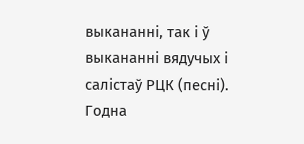выкананні, так і ў выкананні вядучых і салістаў РЦК (песні). Годна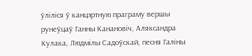ўліліся ў канцэртную праграму вершы рунеўцаў Ганны Канановіч, Аляксандра Кулака, Людмілы Садоўскай, песня Галіны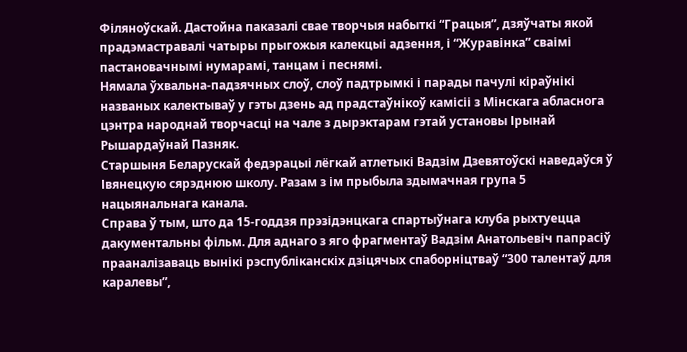Філяноўскай. Дастойна паказалі свае творчыя набыткі “Грацыя”, дзяўчаты якой прадэмастравалі чатыры прыгожыя калекцыі адзення, і “Журавінка” сваімі пастановачнымі нумарамі, танцам і песнямі.
Нямала ўхвальна-падзячных слоў, слоў падтрымкі і парады пачулі кіраўнікі названых калектываў у гэты дзень ад прадстаўнікоў камісіі з Мінскага абласнога цэнтра народнай творчасці на чале з дырэктарам гэтай установы Ірынай Рышардаўнай Пазняк.
Старшыня Беларускай федэрацыі лёгкай атлетыкі Вадзім Дзевятоўскі наведаўся ў Івянецкую сярэднюю школу. Разам з ім прыбыла здымачная група 5 нацыянальнага канала.
Справа ў тым, што да 15-годдзя прэзідэнцкага спартыўнага клуба рыхтуецца дакументальны фільм. Для аднаго з яго фрагментаў Вадзім Анатольевіч папрасіў прааналізаваць вынікі рэспубліканскіх дзіцячых спаборніцтваў “300 талентаў для каралевы”,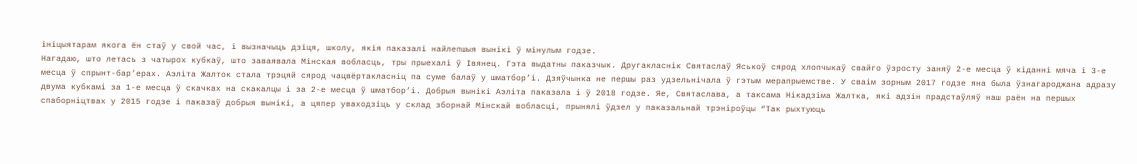ініцыятарам якога ён стаў у свой час, і вызначыць дзіця, школу, якія паказалі найлепшыя вынікі ў мінулым годзе.
Нагадаю, што летась з чатырох кубкаў, што заваявала Мінская вобласць, тры прыехалі ў Івянец. Гэта выдатны паказчык. Другакласнік Святаслаў Яськоў сярод хлопчыкаў свайго ўзросту заняў 2-е месца ў кіданні мяча і 3-е месца ў спрынт-бар’ерах. Аэліта Жалток стала трэцяй сярод чацвёртакласніц па суме балаў у шматбор’і. Дзяўчынка не першы раз удзельнічала ў гэтым мерапрыемстве. У сваім зорным 2017 годзе яна была ўзнагароджана адразу двума кубкамі за 1-е месца ў скачках на скакалцы і за 2-е месца ў шматбор’і. Добрыя вынікі Аэліта паказала і ў 2018 годзе. Яе, Святаслава, а таксама Нікадзіма Жалтка, які адзін прадстаўляў наш раён на першых спаборніцтвах у 2015 годзе і паказаў добрыя вынікі, а цяпер уваходзіць у склад зборнай Мінскай вобласці, прынялі ўдзел у паказальнай трэніроўцы “Так рыхтуюць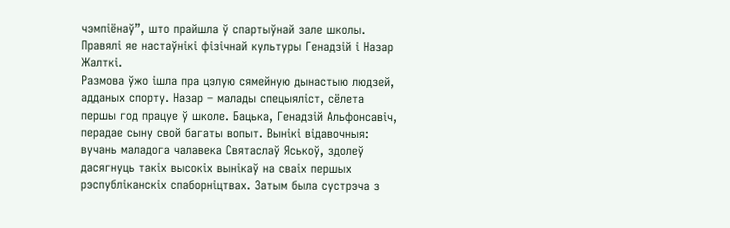чэмпіёнаў”, што прайшла ў спартыўнай зале школы. Правялі яе настаўнікі фізічнай культуры Генадзій і Назар Жалткі.
Размова ўжо ішла пра цэлую сямейную дынастыю людзей, адданых спорту. Назар – малады спецыяліст, сёлета першы год працуе ў школе. Бацька, Генадзій Альфонсавіч, перадае сыну свой багаты вопыт. Вынікі відавочныя: вучань маладога чалавека Святаслаў Яськоў, здолеў дасягнуць такіх высокіх вынікаў на сваіх першых рэспубліканскіх спаборніцтвах. Затым была сустрэча з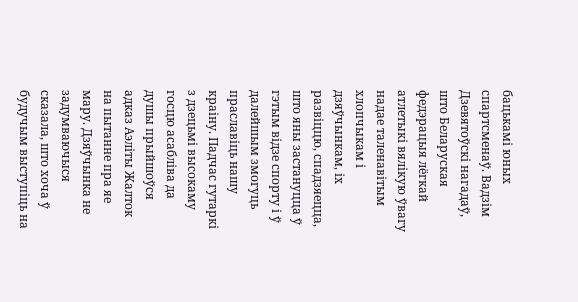бацькамі юных спартсменаў. Вадзім Дзевятоўскі нагадаў, што Беларуская федэрацыя лёгкай атлетыкі вялікую ўвагу надае таленавітым хлопчыкам і дзяўчынкам, іх развіццю, спадзяецца, што яны застануцца ў гэтым відзе спорту і ў далейшым змогуць праславіць нашу краіну. Падчас гутаркі з дзецьмі высокаму госцю асабліва да душы прыйшоўся адказ Аэліты Жалток на пытанне пра яе мару. Дзяўчынка не задумваючыся сказала, што хоча ў будучым выступіць на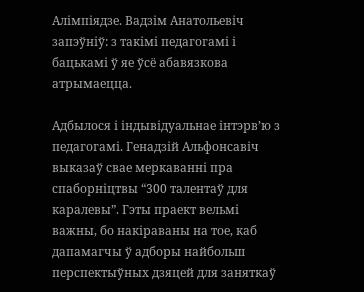Алімпіядзе. Вадзім Анатольевіч запэўніў: з такімі педагогамі і бацькамі ў яе ўсё абавязкова атрымаецца.

Адбылося і індывідуальнае інтэрв’ю з педагогамі. Генадзій Альфонсавіч выказаў свае меркаванні пра спаборніцтвы “300 талентаў для каралевы”. Гэты праект вельмі важны, бо накіраваны на тое, каб дапамагчы ў адборы найбольш перспектыўных дзяцей для заняткаў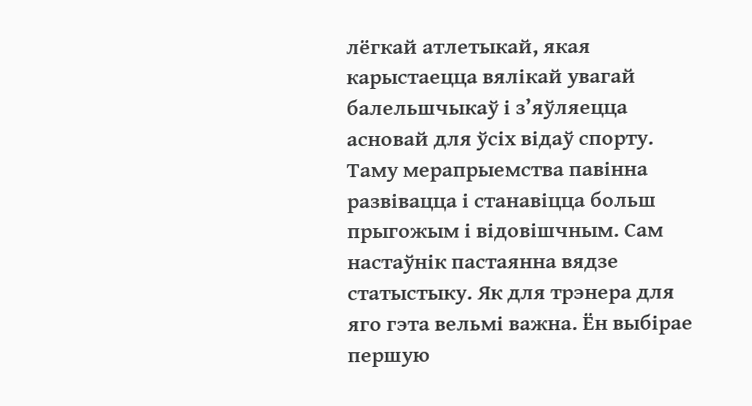лёгкай атлетыкай, якая карыстаецца вялікай увагай балельшчыкаў і з’яўляецца асновай для ўсіх відаў спорту. Таму мерапрыемства павінна развівацца і станавіцца больш прыгожым і відовішчным. Сам настаўнік пастаянна вядзе статыстыку. Як для трэнера для яго гэта вельмі важна. Ён выбірае першую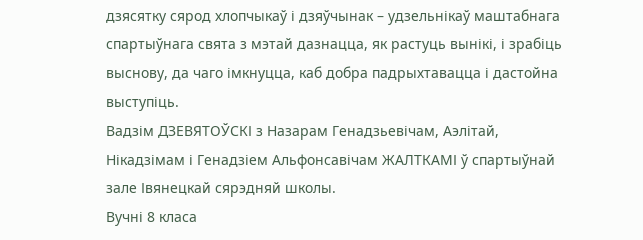дзясятку сярод хлопчыкаў і дзяўчынак – удзельнікаў маштабнага спартыўнага свята з мэтай дазнацца, як растуць вынікі, і зрабіць выснову, да чаго імкнуцца, каб добра падрыхтавацца і дастойна выступіць.
Вадзім ДЗЕВЯТОЎСКІ з Назарам Генадзьевічам, Аэлітай,
Нікадзімам і Генадзіем Альфонсавічам ЖАЛТКАМІ ў спартыўнай зале Івянецкай сярэдняй школы.
Вучні 8 класа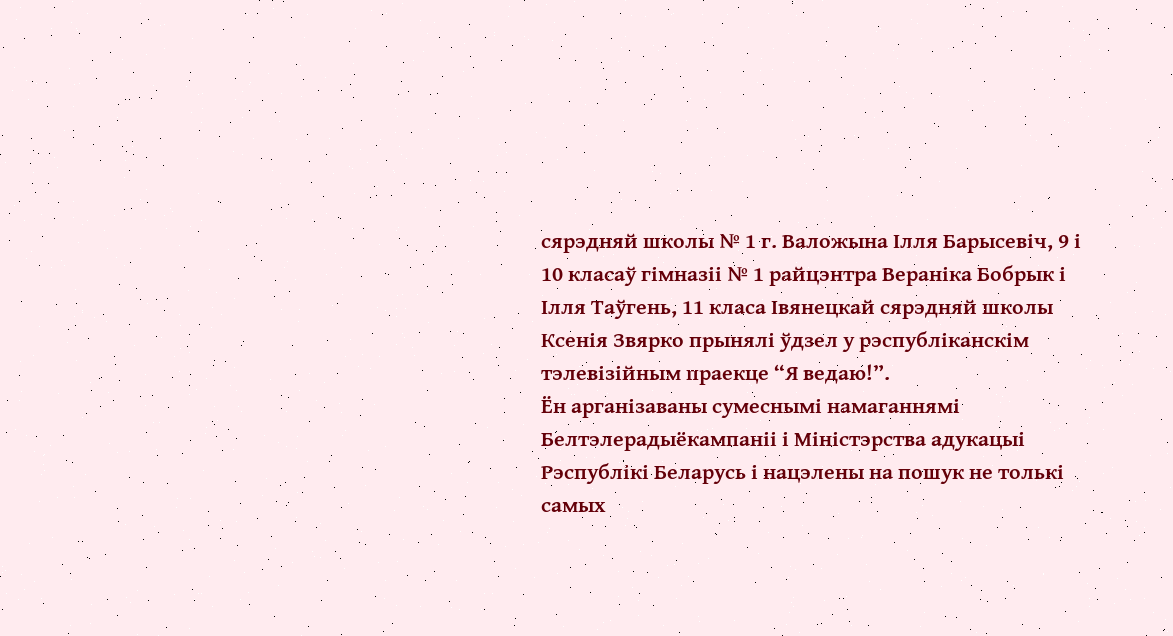сярэдняй школы № 1 г. Валожына Ілля Барысевіч, 9 і 10 класаў гімназіі № 1 райцэнтра Вераніка Бобрык і Ілля Таўгень, 11 класа Івянецкай сярэдняй школы Ксенія Звярко прынялі ўдзел у рэспубліканскім тэлевізійным праекце “Я ведаю!”.
Ён арганізаваны сумеснымі намаганнямі Белтэлерадыёкампаніі і Міністэрства адукацыі Рэспублікі Беларусь і нацэлены на пошук не толькі самых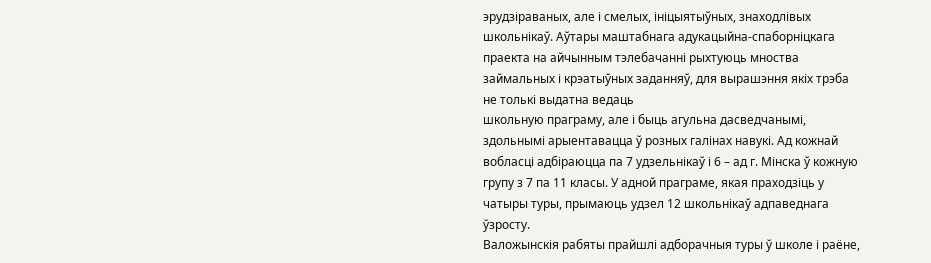эрудзіраваных, але і смелых, ініцыятыўных, знаходлівых школьнікаў. Аўтары маштабнага адукацыйна-спаборніцкага праекта на айчынным тэлебачанні рыхтуюць мноства займальных і крэатыўных заданняў, для вырашэння якіх трэба не толькі выдатна ведаць
школьную праграму, але і быць агульна дасведчанымі, здольнымі арыентавацца ў розных галінах навукі. Ад кожнай вобласці адбіраюцца па 7 удзельнікаў і 6 – ад г. Мінска ў кожную групу з 7 па 11 класы. У адной праграме, якая праходзіць у чатыры туры, прымаюць удзел 12 школьнікаў адпаведнага ўзросту.
Валожынскія рабяты прайшлі адборачныя туры ў школе і раёне,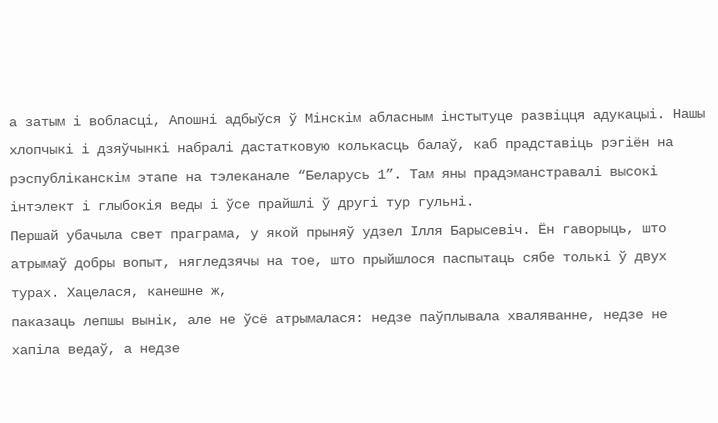а затым і вобласці, Апошні адбыўся ў Мінскім абласным інстытуце развіцця адукацыі. Нашы хлопчыкі і дзяўчынкі набралі дастатковую колькасць балаў, каб прадставіць рэгіён на рэспубліканскім этапе на тэлеканале “Беларусь 1”. Там яны прадэманстравалі высокі інтэлект і глыбокія веды і ўсе прайшлі ў другі тур гульні.
Першай убачыла свет праграма, у якой прыняў удзел Ілля Барысевіч. Ён гаворыць, што атрымаў добры вопыт, нягледзячы на тое, што прыйшлося паспытаць сябе толькі ў двух турах. Хацелася, канешне ж,
паказаць лепшы вынік, але не ўсё атрымалася: недзе паўплывала хваляванне, недзе не хапіла ведаў, а недзе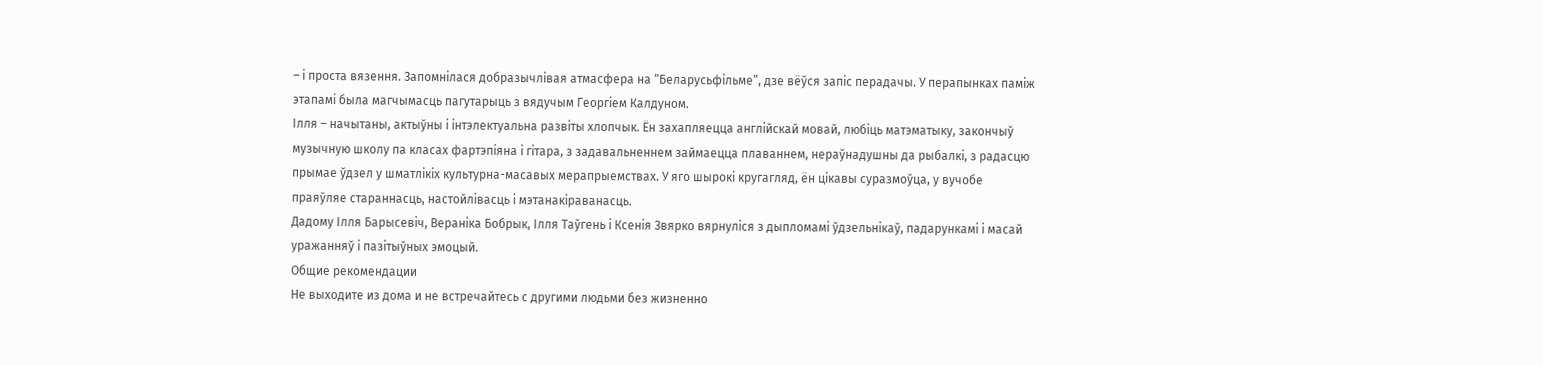– і проста вязення. Запомнілася добразычлівая атмасфера на “Беларусьфільме”, дзе вёўся запіс перадачы. У перапынках паміж этапамі была магчымасць пагутарыць з вядучым Георгіем Калдуном.
Ілля – начытаны, актыўны і інтэлектуальна развіты хлопчык. Ён захапляецца англійскай мовай, любіць матэматыку, закончыў музычную школу па класах фартэпіяна і гітара, з задавальненнем займаецца плаваннем, нераўнадушны да рыбалкі, з радасцю прымае ўдзел у шматлікіх культурна-масавых мерапрыемствах. У яго шырокі кругагляд, ён цікавы суразмоўца, у вучобе праяўляе стараннасць, настойлівасць і мэтанакіраванасць.
Дадому Ілля Барысевіч, Вераніка Бобрык, Ілля Таўгень і Ксенія Звярко вярнуліся з дыпломамі ўдзельнікаў, падарункамі і масай уражанняў і пазітыўных эмоцый.
Общие рекомендации
Не выходите из дома и не встречайтесь с другими людьми без жизненно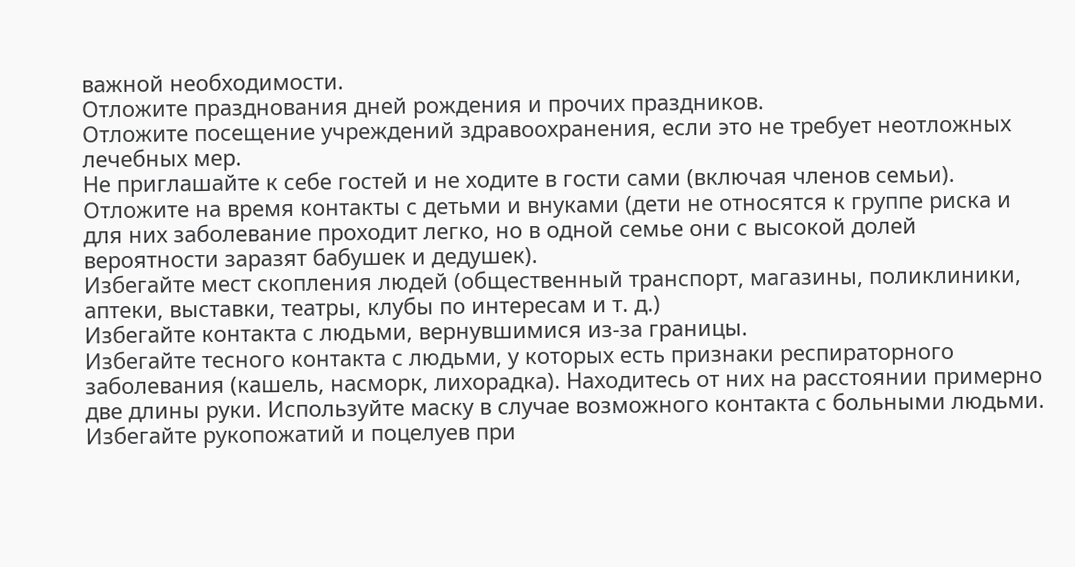важной необходимости.
Отложите празднования дней рождения и прочих праздников.
Отложите посещение учреждений здравоохранения, если это не требует неотложных лечебных мер.
Не приглашайте к себе гостей и не ходите в гости сами (включая членов семьи).
Отложите на время контакты с детьми и внуками (дети не относятся к группе риска и для них заболевание проходит легко, но в одной семье они с высокой долей вероятности заразят бабушек и дедушек).
Избегайте мест скопления людей (общественный транспорт, магазины, поликлиники, аптеки, выставки, театры, клубы по интересам и т. д.)
Избегайте контакта с людьми, вернувшимися из-за границы.
Избегайте тесного контакта с людьми, у которых есть признаки респираторного заболевания (кашель, насморк, лихорадка). Находитесь от них на расстоянии примерно две длины руки. Используйте маску в случае возможного контакта с больными людьми.
Избегайте рукопожатий и поцелуев при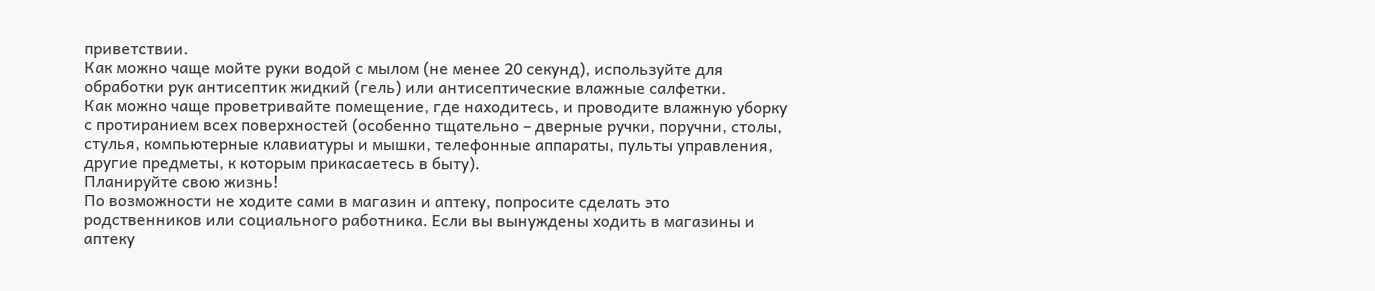приветствии.
Как можно чаще мойте руки водой с мылом (не менее 20 секунд), используйте для обработки рук антисептик жидкий (гель) или антисептические влажные салфетки.
Как можно чаще проветривайте помещение, где находитесь, и проводите влажную уборку с протиранием всех поверхностей (особенно тщательно – дверные ручки, поручни, столы, стулья, компьютерные клавиатуры и мышки, телефонные аппараты, пульты управления, другие предметы, к которым прикасаетесь в быту).
Планируйте свою жизнь!
По возможности не ходите сами в магазин и аптеку, попросите сделать это родственников или социального работника. Если вы вынуждены ходить в магазины и аптеку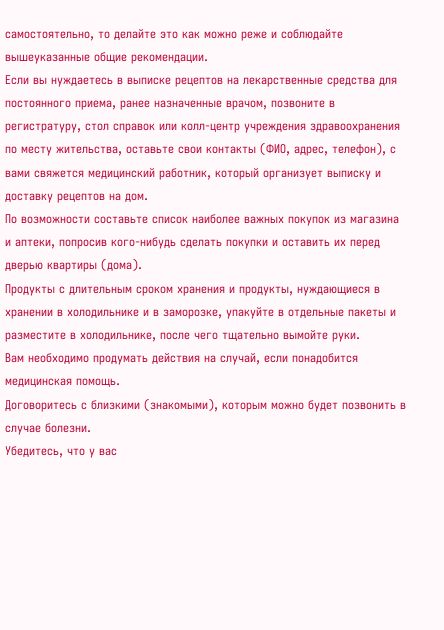самостоятельно, то делайте это как можно реже и соблюдайте вышеуказанные общие рекомендации.
Если вы нуждаетесь в выписке рецептов на лекарственные средства для постоянного приема, ранее назначенные врачом, позвоните в регистратуру, стол справок или колл-центр учреждения здравоохранения по месту жительства, оставьте свои контакты (ФИО, адрес, телефон), с вами свяжется медицинский работник, который организует выписку и доставку рецептов на дом.
По возможности составьте список наиболее важных покупок из магазина и аптеки, попросив кого-нибудь сделать покупки и оставить их перед дверью квартиры (дома).
Продукты с длительным сроком хранения и продукты, нуждающиеся в хранении в холодильнике и в заморозке, упакуйте в отдельные пакеты и разместите в холодильнике, после чего тщательно вымойте руки.
Вам необходимо продумать действия на случай, если понадобится медицинская помощь.
Договоритесь с близкими (знакомыми), которым можно будет позвонить в случае болезни.
Убедитесь, что у вас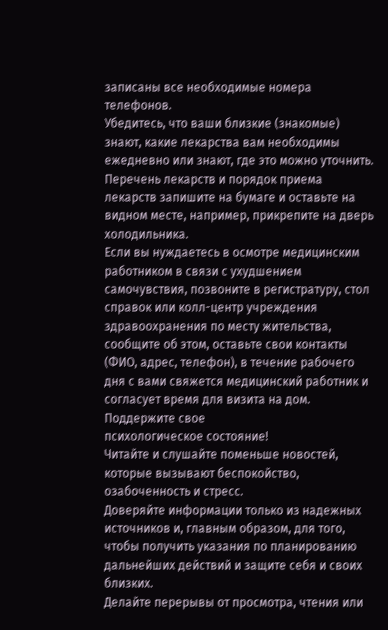записаны все необходимые номера телефонов.
Убедитесь, что ваши близкие (знакомые) знают, какие лекарства вам необходимы ежедневно или знают, где это можно уточнить. Перечень лекарств и порядок приема лекарств запишите на бумаге и оставьте на видном месте, например, прикрепите на дверь холодильника.
Если вы нуждаетесь в осмотре медицинским работником в связи с ухудшением самочувствия, позвоните в регистратуру, стол справок или колл-центр учреждения здравоохранения по месту жительства, сообщите об этом, оставьте свои контакты (ФИО, адрес, телефон), в течение рабочего дня с вами свяжется медицинский работник и согласует время для визита на дом.
Поддержите свое
психологическое состояние!
Читайте и слушайте поменьше новостей, которые вызывают беспокойство, озабоченность и стресс.
Доверяйте информации только из надежных источников и, главным образом, для того, чтобы получить указания по планированию дальнейших действий и защите себя и своих близких.
Делайте перерывы от просмотра, чтения или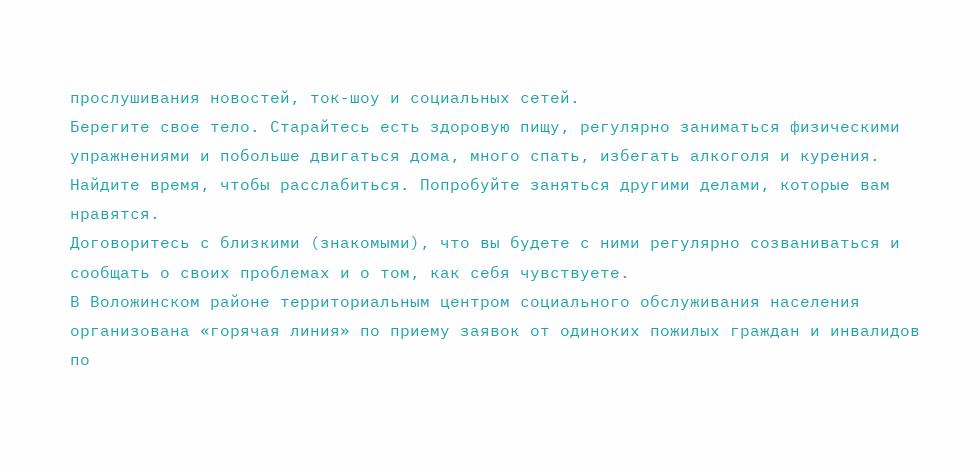прослушивания новостей, ток-шоу и социальных сетей.
Берегите свое тело. Старайтесь есть здоровую пищу, регулярно заниматься физическими упражнениями и побольше двигаться дома, много спать, избегать алкоголя и курения.
Найдите время, чтобы расслабиться. Попробуйте заняться другими делами, которые вам нравятся.
Договоритесь с близкими (знакомыми), что вы будете с ними регулярно созваниваться и сообщать о своих проблемах и о том, как себя чувствуете.
В Воложинском районе территориальным центром социального обслуживания населения организована «горячая линия» по приему заявок от одиноких пожилых граждан и инвалидов по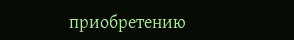приобретению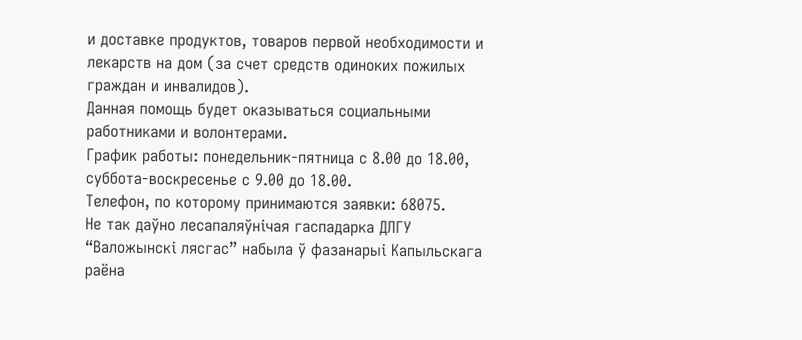и доставке продуктов, товаров первой необходимости и лекарств на дом (за счет средств одиноких пожилых граждан и инвалидов).
Данная помощь будет оказываться социальными работниками и волонтерами.
График работы: понедельник-пятница с 8.00 до 18.00,
суббота-воскресенье с 9.00 до 18.00.
Телефон, по которому принимаются заявки: 68075.
Не так даўно лесапаляўнічая гаспадарка ДЛГУ “Валожынскі лясгас” набыла ў фазанарыі Капыльскага раёна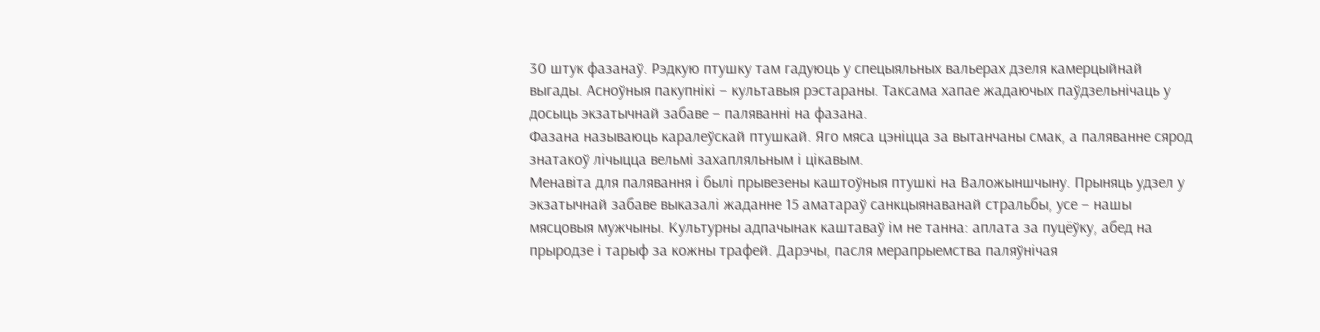30 штук фазанаў. Рэдкую птушку там гадуюць у спецыяльных вальерах дзеля камерцыйнай выгады. Асноўныя пакупнікі – культавыя рэстараны. Таксама хапае жадаючых паўдзельнічаць у досыць экзатычнай забаве – паляванні на фазана.
Фазана называюць каралеўскай птушкай. Яго мяса цэніцца за вытанчаны смак, а паляванне сярод знатакоў лічыцца вельмі захапляльным і цікавым.
Менавіта для палявання і былі прывезены каштоўныя птушкі на Валожыншчыну. Прыняць удзел у экзатычнай забаве выказалі жаданне 15 аматараў санкцыянаванай стральбы, усе – нашы мясцовыя мужчыны. Культурны адпачынак каштаваў ім не танна: аплата за пуцёўку, абед на прыродзе і тарыф за кожны трафей. Дарэчы, пасля мерапрыемства паляўнічая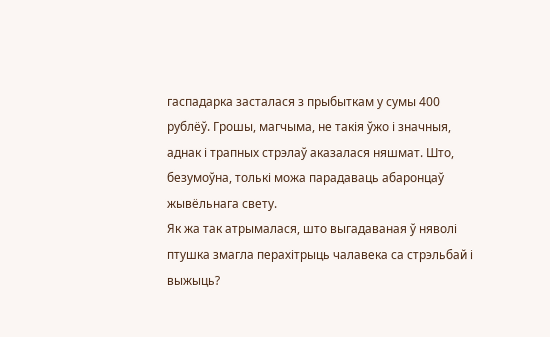гаспадарка засталася з прыбыткам у сумы 400 рублёў. Грошы, магчыма, не такія ўжо і значныя, аднак і трапных стрэлаў аказалася няшмат. Што, безумоўна, толькі можа парадаваць абаронцаў жывёльнага свету.
Як жа так атрымалася, што выгадаваная ў няволі птушка змагла перахітрыць чалавека са стрэльбай і выжыць?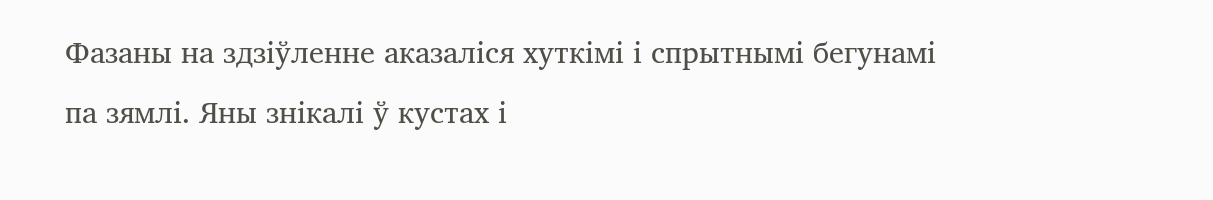Фазаны на здзіўленне аказаліся хуткімі і спрытнымі бегунамі па зямлі. Яны знікалі ў кустах і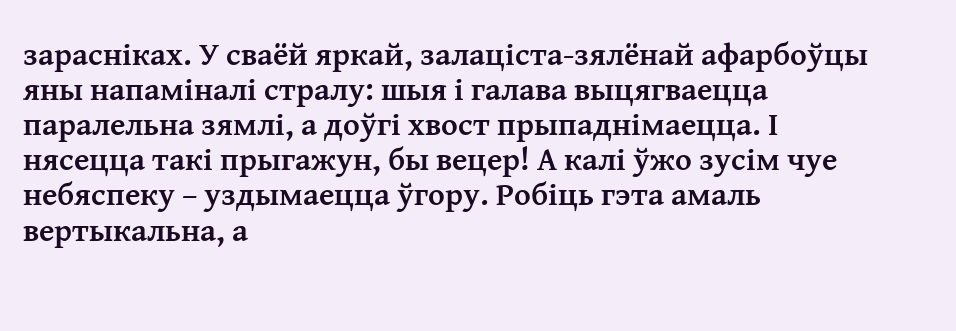зарасніках. У сваёй яркай, залаціста-зялёнай афарбоўцы яны напаміналі стралу: шыя і галава выцягваецца паралельна зямлі, а доўгі хвост прыпаднімаецца. І нясецца такі прыгажун, бы вецер! А калі ўжо зусім чуе небяспеку – уздымаецца ўгору. Робіць гэта амаль вертыкальна, а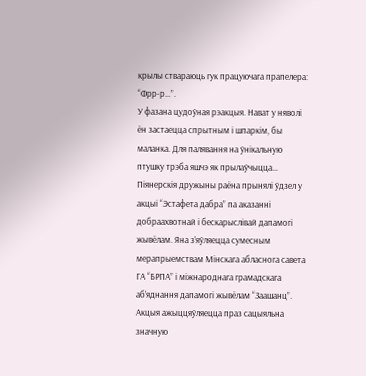крылы ствараюць гук працуючага прапелера: “Фрр-р…”.
У фазана цудоўная рэакцыя. Нават у няволі ён застаецца спрытным і шпаркім, бы маланка. Для палявання на ўнікальную птушку трэба яшчэ як прылаўчыцца…
Піянерскія дружыны раёна прынялі ўдзел у акцыі “Эстафета дабра” па аказанні добраахвотнай і бескарыслівай дапамогі жывёлам. Яна з’яўляецца сумесным мерапрыемствам Мінскага абласнога савета ГА “БРПА” і міжнароднага грамадскага аб’яднання дапамогі жывёлам “Заашанц”.
Акцыя ажыццяўляецца праз сацыяльна значную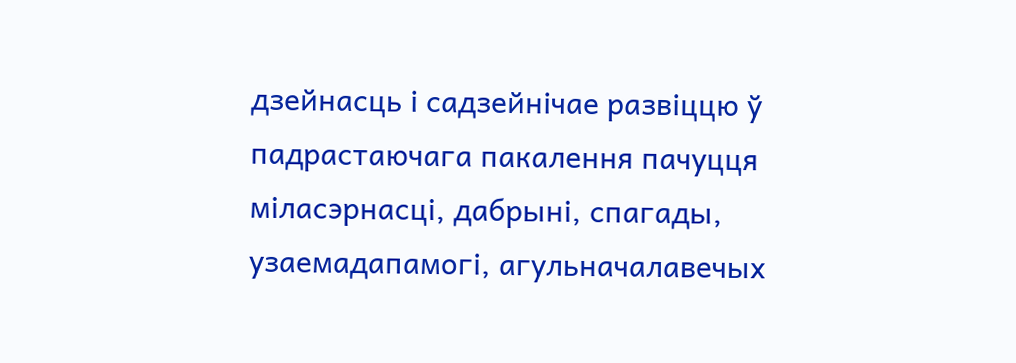дзейнасць і садзейнічае развіццю ў падрастаючага пакалення пачуцця міласэрнасці, дабрыні, спагады, узаемадапамогі, агульначалавечых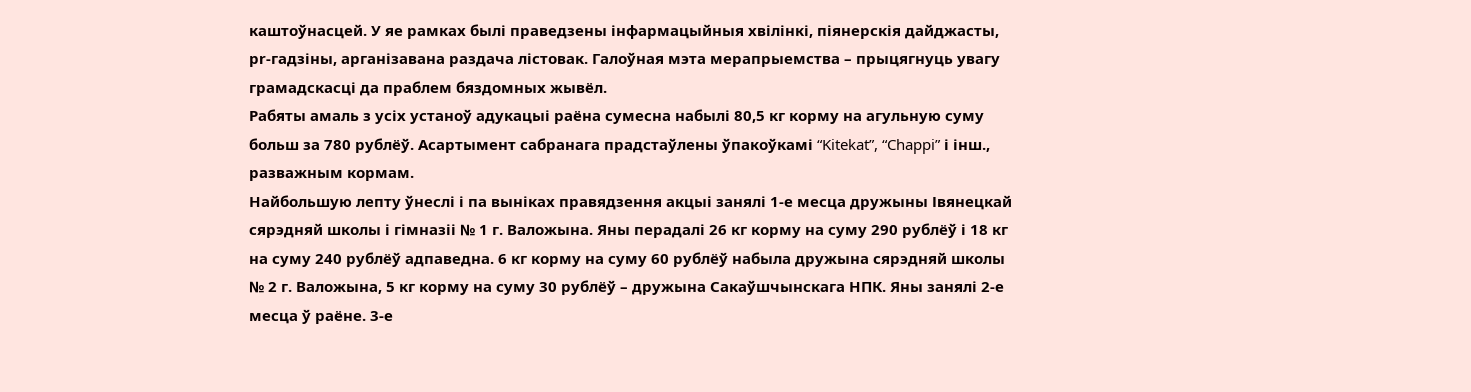каштоўнасцей. У яе рамках былі праведзены інфармацыйныя хвілінкі, піянерскія дайджасты, рr-гадзіны, арганізавана раздача лістовак. Галоўная мэта мерапрыемства – прыцягнуць увагу грамадскасці да праблем бяздомных жывёл.
Рабяты амаль з усіх устаноў адукацыі раёна сумесна набылі 80,5 кг корму на агульную суму больш за 780 рублёў. Асартымент сабранага прадстаўлены ўпакоўкамі “Kitekat”, “Chappi” і інш., разважным кормам.
Найбольшую лепту ўнеслі і па выніках правядзення акцыі занялі 1-е месца дружыны Івянецкай сярэдняй школы і гімназіі № 1 г. Валожына. Яны перадалі 26 кг корму на суму 290 рублёў і 18 кг на суму 240 рублёў адпаведна. 6 кг корму на суму 60 рублёў набыла дружына сярэдняй школы № 2 г. Валожына, 5 кг корму на суму 30 рублёў – дружына Сакаўшчынскага НПК. Яны занялі 2-е месца ў раёне. 3-е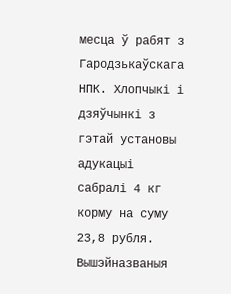месца ў рабят з Гародзькаўскага НПК. Хлопчыкі і дзяўчынкі з гэтай установы адукацыі сабралі 4 кг корму на суму 23,8 рубля. Вышэйназваныя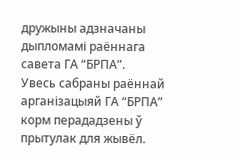дружыны адзначаны дыпломамі раённага савета ГА “БРПА”.
Увесь сабраны раённай арганізацыяй ГА “БРПА” корм перададзены ў прытулак для жывёл.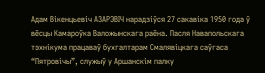Адам Вікенцьевіч АЗАРЭВІЧ нарадзіўся 27 сакавіка 1950 года ў вёсцы Камароўка Валожынскага раёна. Пасля Навапольскага тэхнікума працаваў бухгалтарам Смалявіцкага саўгаса “Пятровічы”, служыў у Аршанскім палку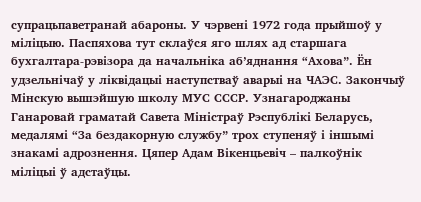супрацьпаветранай абароны. У чэрвені 1972 года прыйшоў у міліцыю. Паспяхова тут склаўся яго шлях ад старшага бухгалтара-рэвізора да начальніка аб’яднання “Ахова”. Ён удзельнічаў у ліквідацыі наступстваў аварыі на ЧАЭС. Закончыў Мінскую вышэйшую школу МУС СССР. Узнагароджаны Ганаровай граматай Савета Міністраў Рэспублікі Беларусь, медалямі “За бездакорную службу” трох ступеняў і іншымі знакамі адрознення. Цяпер Адам Вікенцьевіч – палкоўнік міліцыі ў адстаўцы.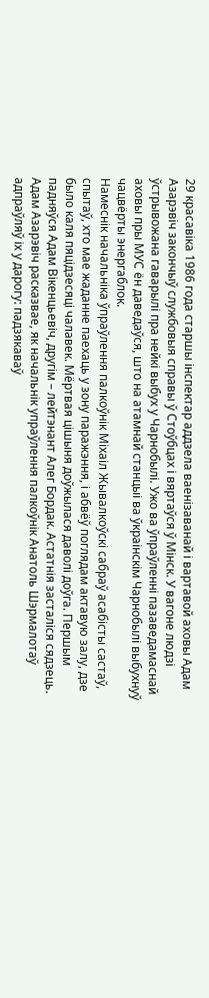29 красавіка 1986 года старшы інспектар аддзела ваенізаванай і вартавой аховы Адам Азарэвіч закончыў службовыя справы ў Стоўбцах і вяртаўся ў Мінск. У вагоне людзі ўстрывожана гаварылі пра нейкі выбух у Чарнобылі. Ужо ва ўпраўленні пазаведамаснай аховы пры МУС ён даведаўся, што на атамнай станцыі ва ўкраінскім Чарнобылі выбухнуў чацвёрты энергаблок.
Намеснік начальніка ўпраўлення палкоўнік Міхаіл Жывалкоўскі сабраў асабісты састаў, спытаў, хто мае жаданне паехаць у зону паражэння, і абвёў поглядам актавую залу, дзе было каля пяцідзесяці чалавек. Мёртвая цішыня доўжылася даволі доўга. Першым падняўся Адам Вікенцьевіч, другім – лейтэнант Алег Бордак. Астатнія засталіся сядзець.
Адам Азарэвіч расказвае, як начальнік упраўлення палкоўнік Анатоль Шэрмалотаў адпраўляў іх у дарогу: падзякаваў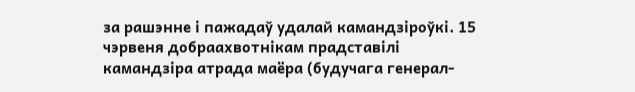за рашэнне і пажадаў удалай камандзіроўкі. 15 чэрвеня добраахвотнікам прадставілі камандзіра атрада маёра (будучага генерал-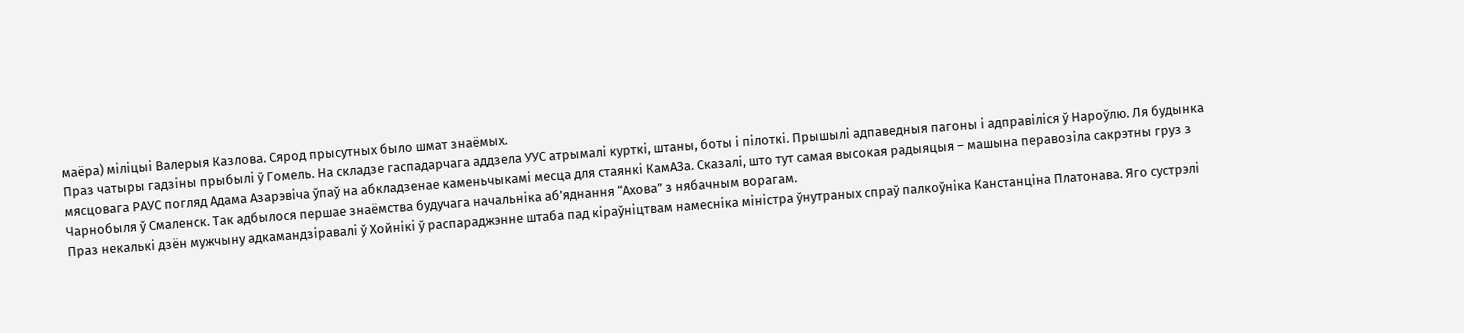маёра) міліцыі Валерыя Казлова. Сярод прысутных было шмат знаёмых.
Праз чатыры гадзіны прыбылі ў Гомель. На складзе гаспадарчага аддзела УУС атрымалі курткі, штаны, боты і пілоткі. Прышылі адпаведныя пагоны і адправіліся ў Нароўлю. Ля будынка мясцовага РАУС погляд Адама Азарэвіча ўпаў на абкладзенае каменьчыкамі месца для стаянкі КамАЗа. Сказалі, што тут самая высокая радыяцыя – машына перавозіла сакрэтны груз з Чарнобыля ў Смаленск. Так адбылося першае знаёмства будучага начальніка аб’яднання “Ахова” з нябачным ворагам.
Праз некалькі дзён мужчыну адкамандзіравалі ў Хойнікі ў распараджэнне штаба пад кіраўніцтвам намесніка міністра ўнутраных спраў палкоўніка Канстанціна Платонава. Яго сустрэлі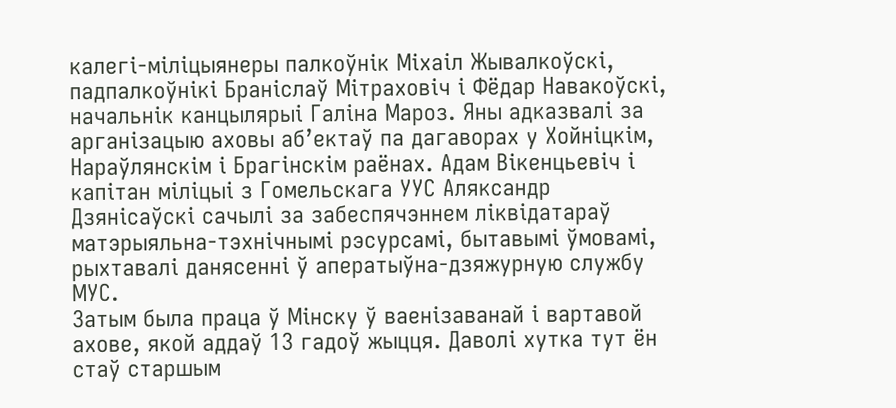калегі-міліцыянеры палкоўнік Міхаіл Жывалкоўскі, падпалкоўнікі Браніслаў Мітраховіч і Фёдар Навакоўскі, начальнік канцылярыі Галіна Мароз. Яны адказвалі за арганізацыю аховы аб’ектаў па дагаворах у Хойніцкім, Нараўлянскім і Брагінскім раёнах. Адам Вікенцьевіч і капітан міліцыі з Гомельскага УУС Аляксандр Дзянісаўскі сачылі за забеспячэннем ліквідатараў матэрыяльна-тэхнічнымі рэсурсамі, бытавымі ўмовамі, рыхтавалі данясенні ў аператыўна-дзяжурную службу МУС.
Затым была праца ў Мінску ў ваенізаванай і вартавой ахове, якой аддаў 13 гадоў жыцця. Даволі хутка тут ён стаў старшым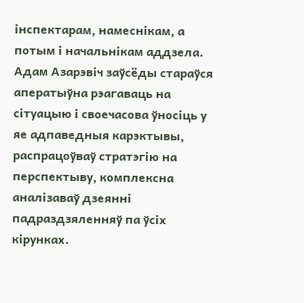інспектарам, намеснікам, а потым і начальнікам аддзела.
Адам Азарэвіч заўсёды стараўся аператыўна рэагаваць на сітуацыю і своечасова ўносіць у яе адпаведныя карэктывы, распрацоўваў стратэгію на перспектыву, комплексна аналізаваў дзеянні падраздзяленняў па ўсіх кірунках.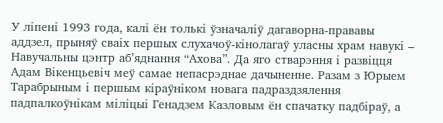У ліпені 1993 года, калі ён толькі ўзначаліў дагаворна-прававы аддзел, прыняў сваіх першых слухачоў-кінолагаў уласны храм навукі – Навучальны цэнтр аб’яднання “Ахова”. Да яго стварэння і развіцця Адам Вікенцьевіч меў самае непасрэднае дачыненне. Разам з Юрыем Тарабрыным і першым кіраўніком новага падраздзялення падпалкоўнікам міліцыі Генадзем Казловым ён спачатку падбіраў, а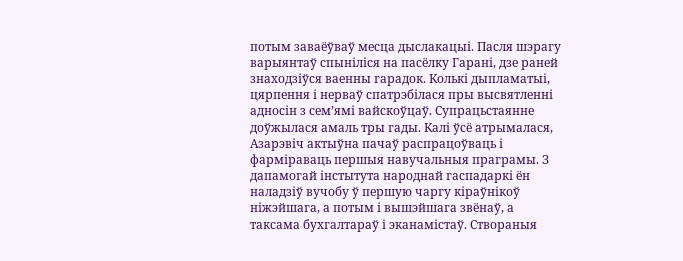потым заваёўваў месца дыслакацыі. Пасля шэрагу варыянтаў спыніліся на пасёлку Гарані, дзе раней знаходзіўся ваенны гарадок. Колькі дыпламатыі, цярпення і нерваў спатрэбілася пры высвятленні адносін з сем’ямі вайскоўцаў. Супрацьстаянне доўжылася амаль тры гады. Калі ўсё атрымалася, Азарэвіч актыўна пачаў распрацоўваць і фарміраваць першыя навучальныя праграмы. З дапамогай інстытута народнай гаспадаркі ён наладзіў вучобу ў першую чаргу кіраўнікоў ніжэйшага, а потым і вышэйшага звёнаў, а таксама бухгалтараў і эканамістаў. Створаныя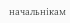начальнікам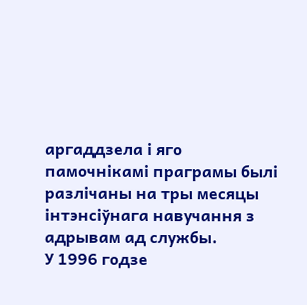аргаддзела і яго памочнікамі праграмы былі разлічаны на тры месяцы інтэнсіўнага навучання з адрывам ад службы.
У 1996 годзе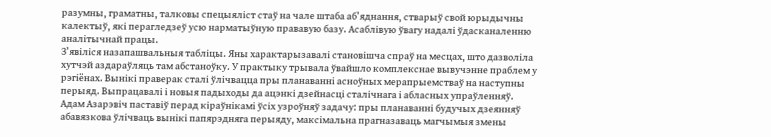разумны, граматны, талковы спецыяліст стаў на чале штаба аб’яднання, стварыў свой юрыдычны калектыў, які перагледзеў усю нарматыўную прававую базу. Асаблівую ўвагу надалі ўдасканаленню аналітычнай працы.
З’явіліся назапашвальныя табліцы. Яны характарызавалі становішча спраў на месцах, што дазволіла хутчэй аздараўляць там абстаноўку. У практыку трывала ўвайшло комплекснае вывучэнне праблем у рэгіёнах. Вынікі праверак сталі ўлічвацца пры планаванні асноўных мерапрыемстваў на наступны перыяд. Выпрацавалі і новыя падыходы да ацэнкі дзейнасці сталічнага і абласных упраўленняў.
Адам Азарэвіч паставіў перад кіраўнікамі ўсіх узроўняў задачу: пры планаванні будучых дзеянняў абавязкова ўлічваць вынікі папярэдняга перыяду, максімальна прагназаваць магчымыя змены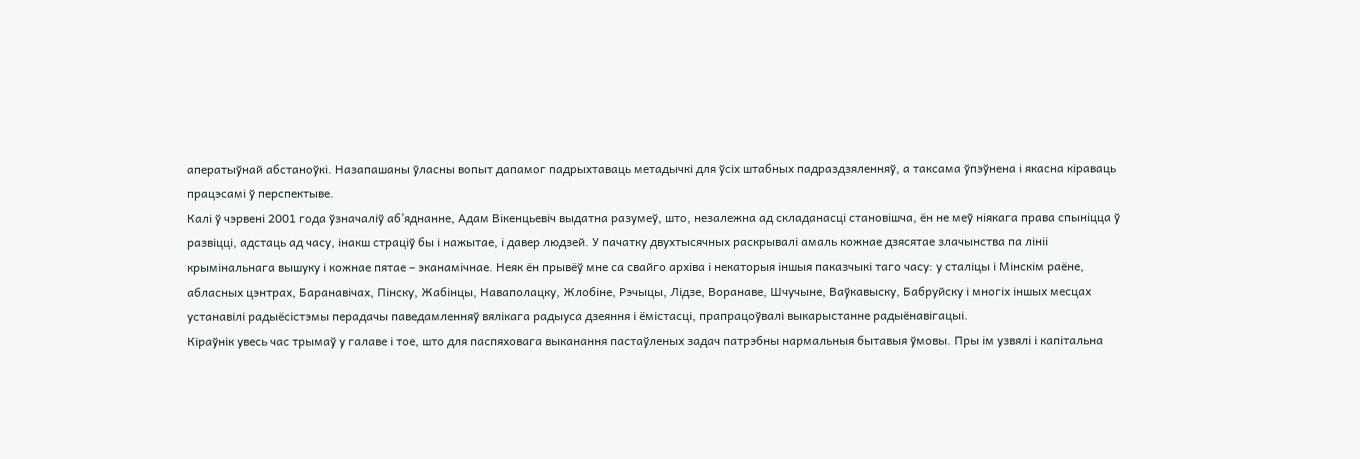аператыўнай абстаноўкі. Назапашаны ўласны вопыт дапамог падрыхтаваць метадычкі для ўсіх штабных падраздзяленняў, а таксама ўпэўнена і якасна кіраваць працэсамі ў перспектыве.
Калі ў чэрвені 2001 года ўзначаліў аб’яднанне, Адам Вікенцьевіч выдатна разумеў, што, незалежна ад складанасці становішча, ён не меў ніякага права спыніцца ў развіцці, адстаць ад часу, інакш страціў бы і нажытае, і давер людзей. У пачатку двухтысячных раскрывалі амаль кожнае дзясятае злачынства па лініі крымінальнага вышуку і кожнае пятае – эканамічнае. Неяк ён прывёў мне са свайго архіва і некаторыя іншыя паказчыкі таго часу: у сталіцы і Мінскім раёне, абласных цэнтрах, Баранавічах, Пінску, Жабінцы, Наваполацку, Жлобіне, Рэчыцы, Лідзе, Воранаве, Шчучыне, Ваўкавыску, Бабруйску і многіх іншых месцах устанавілі радыёсістэмы перадачы паведамленняў вялікага радыуса дзеяння і ёмістасці, прапрацоўвалі выкарыстанне радыёнавігацыі.
Кіраўнік увесь час трымаў у галаве і тое, што для паспяховага выканання пастаўленых задач патрэбны нармальныя бытавыя ўмовы. Пры ім узвялі і капітальна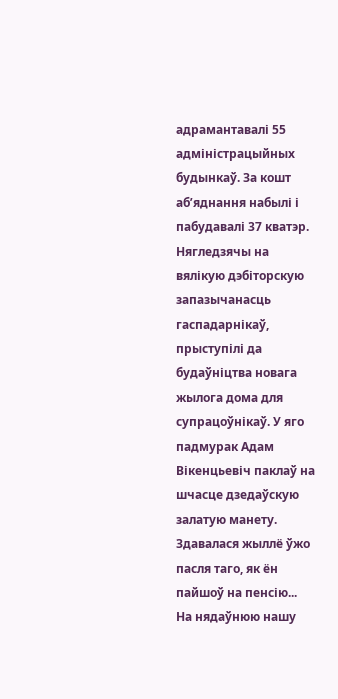адрамантавалі 55 адміністрацыйных будынкаў. За кошт аб’яднання набылі і пабудавалі 37 кватэр.
Нягледзячы на вялікую дэбіторскую запазычанасць гаспадарнікаў, прыступілі да будаўніцтва новага жылога дома для супрацоўнікаў. У яго падмурак Адам Вікенцьевіч паклаў на шчасце дзедаўскую залатую манету. Здавалася жыллё ўжо пасля таго, як ён пайшоў на пенсію...
На нядаўнюю нашу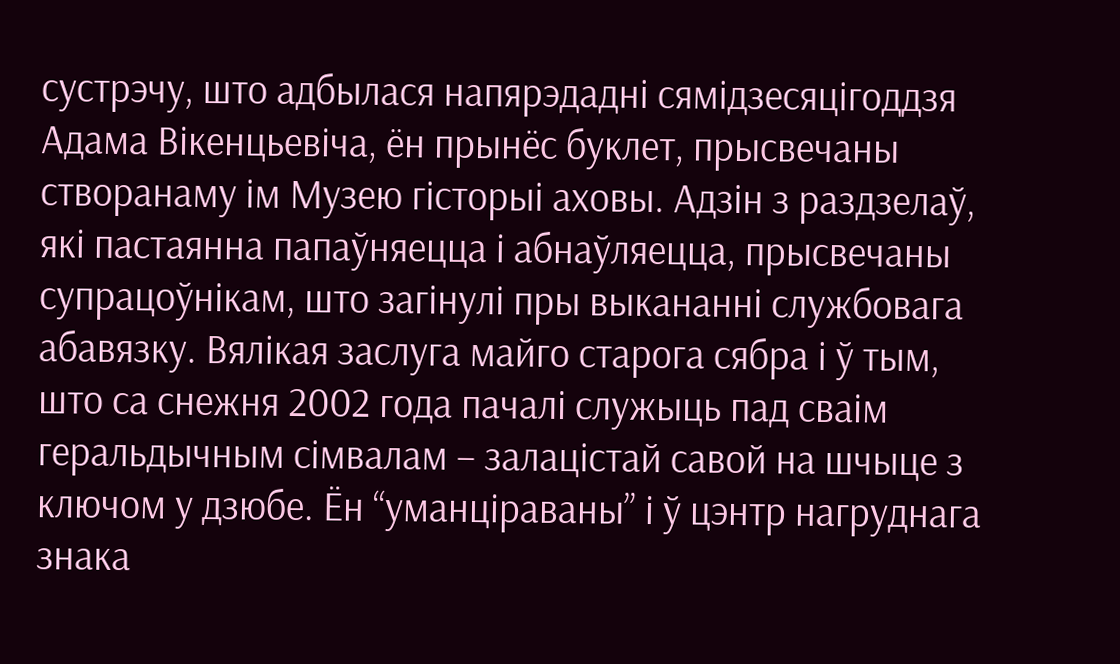сустрэчу, што адбылася напярэдадні сямідзесяцігоддзя Адама Вікенцьевіча, ён прынёс буклет, прысвечаны створанаму ім Музею гісторыі аховы. Адзін з раздзелаў, які пастаянна папаўняецца і абнаўляецца, прысвечаны супрацоўнікам, што загінулі пры выкананні службовага абавязку. Вялікая заслуга майго старога сябра і ў тым, што са снежня 2002 года пачалі служыць пад сваім геральдычным сімвалам – залацістай савой на шчыце з ключом у дзюбе. Ён “уманціраваны” і ў цэнтр нагруднага знака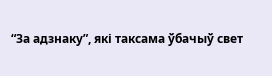“За адзнаку”, які таксама ўбачыў свет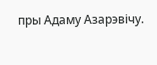пры Адаму Азарэвічу.